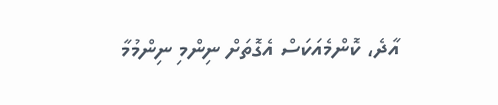އާދެ، ކޮންމެއަކަސް އެގޮތަށް ނިންމި ނިންމުމާ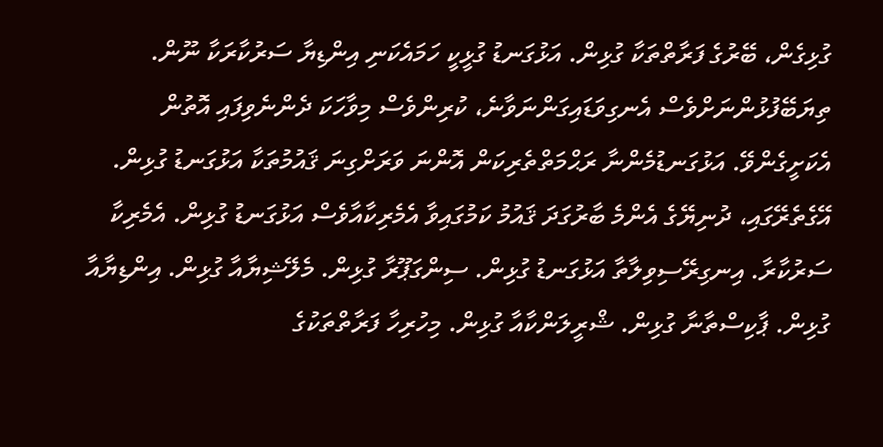ގުޅިގެން، ބޭރުގެ ފަރާތްތަކާ ގުޅިން. އަޅުގަނޑު ގުޅީކީ ހަމައެކަނި އިންޑިޔާ ސަރުކާރަކާ ނޫން. ތިޔަބޭފުޅުންނަށްވެސް އެނގިވަޑައިގަންނަވާނެ، ކުރިންވެސް މިވާހަކަ ދެންނެވިފައި އޮތުން އެކަށީގެންވޭ. އަޅުގަނޑުމެންނާ ރަޙްމަތްތެރިކަން އޮންނަ ވަރަށްގިނަ ޤައުމުތަކާ އަޅުގަނޑު ގުޅިން. އޭގެތެރޭގައި، ދުނިޔޭގެ އެންމެ ބާރުގަދަ ޤައުމު ކަމުގައިވާ އެމެރިކާއާވެސް އަޅުގަނޑު ގުޅިން. އެމެރިކާ ސަރުކާރާ. އިނގިރޭސިވިލާތާ އަޅުގަނޑު ގުޅިން. ސިންގަޕޫރާ ގުޅިން. މެލޭޝިޔާއާ ގުޅިން. އިންޑިޔާއާ ގުޅިން. ޕާކިސްތާނާ ގުޅިން. ޝްރީލަންކާއާ ގުޅިން. މިހުރިހާ ފަރާތްތަކުގެ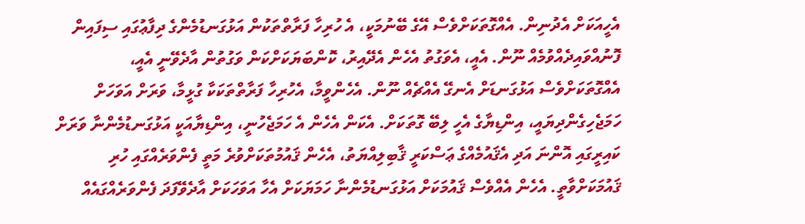އެހީއަކަށް އެދުނިން. އެއްގޮތަކަށްވެސް އޭގެ ބޭނުމަކީ، އެ ހުރިހާ ފަރާތްތަކުން އަޅުގަނޑުމެންގެ ދިފާޢުގައި ސިފައިން ފޮނުއްވައިދެއްވުމެއް ނޫން. އެއީ، އެވަގުތު އެހެން އެދޭއިރު، ކޮންބަޔަކަށްކަން ވަގުތުން އާދެވޭނީ އެއީ، އެއްގޮތަކަށްވެސް އަޅުގަނޑަށް އެނގޭ އެއްޗެއް ނޫން. އެހެންވީމާ، އެހުރިހާ ފަރާތްތަކަކާ ގުޅީމާ، ވަރަށް އަވަހަށް ހަމަޖެހިގެންދިޔައީ، އިންޑިޔާގެ އެހީ ލިބޭ ގޮތަކަށް. އެކަން އެހެން އެ ހަމަޖެހުނީ، އިންޑިޔާއަކީ އަޅުގަނޑުމެންނާ ވަރަށް ކައިރީގައި އޮންނަ އަދި އެޤައުމެއްގެ ޢަސްކަރީ ޤާބިލިއްޔަތު، އެހެން ޤައުމުތަކަށްވުރެ މަތީ ފެންވަރެއްގައި ހުރި ޤައުމަކަށްވާތީ. އެހެން އެއްވެސް ޤައުމަކަށް އަޅުގަނޑުމެންނާ ހަމަޔަކަށް އެހާ އަވަހަކަށް އާދެވޭފަދަ ފެންވަރެއްގައެއް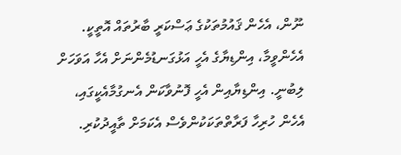ނޫން، އެހެން ޤައުމުތަކުގެ ޢަސްކަރީ ބާރުތައް އޮތީކީ. އެހެންވީމާ، އިންޑިޔާގެ އެހީ އަޅުގަނޑުމެންނަށް އެހާ އަވަހަށް ލިބުނީ. އިންޑިޔާއިން އެހީ ފޮނުވާކަން އެނގުމާއެކީގައި، އެހެން ހުރިހާ ފަރާތްތަކަކުންވެސް އެކަމަށް ތާއީދުކުރި.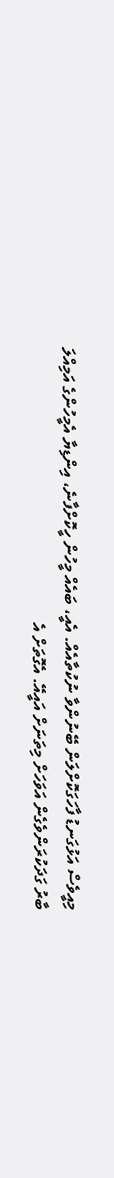މިއީވެސް އަޅުގަނޑު ފާހަގަކޮށްލަން ބޭނުންވާ ނުކުތާއެއް. އެއީ، ބައެއް މީހުން ހީކޮށްފާނެ، އިންޑިޔާ އެމީހުންގެ އަމިއްލަ ބާރު ގަދަކުރަންވެގެން އަވަހަށް މިތަނަށް އައީއޭ. އެގޮތަށް އެ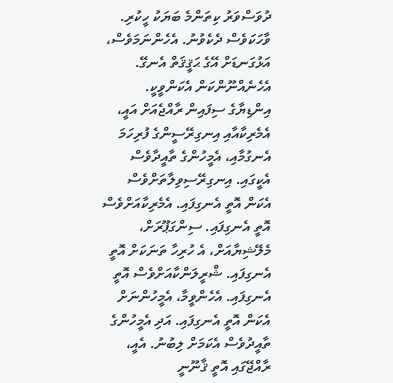ދުވަސްވަރު ކިތަންމެ ބަޔަކު ހީކުރި. ވާހަކަވެސް ދެކެވުނު. އެހެންނަމަވެސް، އަޅުގަނޑަށް އޭގެ ޙަޤީޤަތް އެނގޭ. އެހެނެއްނޫންކަން އެކަންވީކީ.
އިންޑިޔާގެ ސިފައިން ރާއްޖެއަށް އައީ، އެމެރިކާއާއި އިނގިރޭސީންގެ ފުރިހަމަ އެނގުމާއި، އެމީހުންގެ ތާއީދާވެސް އެކީގައި. އިނގިރޭސިވިލާތަށްވެސް އެކަން އޮތީ އެނގިފައި. އެމެރިކާއަށްވެސް އޮތީ އެނގިފައި. ސިންގަޕޫރަށް، މެލޭޝިޔާއަށް، އެ ހުރިހާ ތަނަކަށް އޮތީ އެނގިފައި. ޝްރީލަންކާއަށްވެސް އޮތީ އެނގިފައި. އެހެންވީމާ، އެމީހުންނަށް އެކަން އޮތީ އެނގިފައި. އަދި އެމީހުންގެ ތާއީދުވެސް އެކަމަށް ލިބުނު. އެއީ، ރާއްޖޭގައި އޮތީ ޤާނޫނީ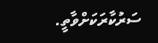ސަރުކާރަކަށްވާތީ.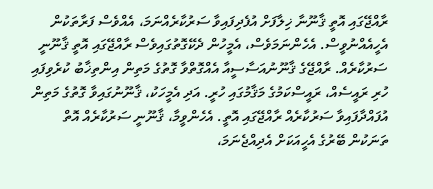ރާއްޖޭގައި އޮތީ ޤާނޫނާ ޚިލާފަށް އުފެދިފައިވާ ސަރުކާރެއްނަމަ، އެއްވެސް ފަރާތަކުން އެހީއެއްނުވީސް. އެހެންނަމަވެސް، އެމީހުން ދެކޭގޮތުގައިވެސް ރާއްޖޭގައި އޮތީ ޤާނޫނީ ސަރުކާރެއް. ރާއްޖޭގެ ޤާނޫނުއަސާސީއާ އެއްގޮތްވާ ގޮތުގެ މަތިން އިންތިޚާބު ކުރެވިފައި ހުރި ރައީސެއް، ރައީސްކަމުގެ މަޤާމުގައި ހުރީ. އަދި އެމީހަކު، ޤާނޫނުގައިވާ ގޮތުގެ މަތިން އުފައްދާފައިވާ ސަރުކާރެއް ރާއްޖޭގައި އޮތީ. އެހެންވީމާ، ޤާނޫނީ ސަރުކާރެއް އޮތް ތަނަކުން ބޭރުގެ އެހީއަކަށް އެދިއްޖެނަމަ،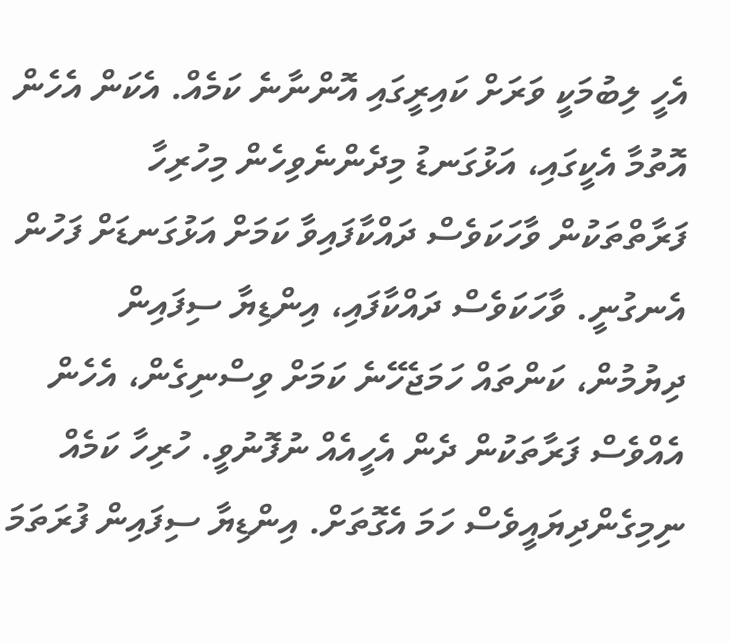އެހީ ލިބުމަކީ ވަރަށް ކައިރީގައި އޮންނާނެ ކަމެއް. އެކަން އެހެން އޮތުމާ އެކީގައި، އަޅުގަނޑު މިދެންނެވިހެން މިހުރިހާ ފަރާތްތަކުން ވާހަކަވެސް ދައްކާފައިވާ ކަމަށް އަޅުގަނޑަށް ފަހުން އެނގުނީ. ވާހަކަވެސް ދައްކާފައި، އިންޑިޔާ ސިފައިން ދިޔުމުން، ކަންތައް ހަމަޖެހޭނެ ކަމަށް ވިސްނިގެން، އެހެން އެއްވެސް ފަރާތަކުން ދެން އެހީއެއް ނުފޮނުވީ. ހުރިހާ ކަމެއް ނިމިގެންދިޔައީވެސް ހަމަ އެގޮތަށް. އިންޑިޔާ ސިފައިން ފުރަތަމަ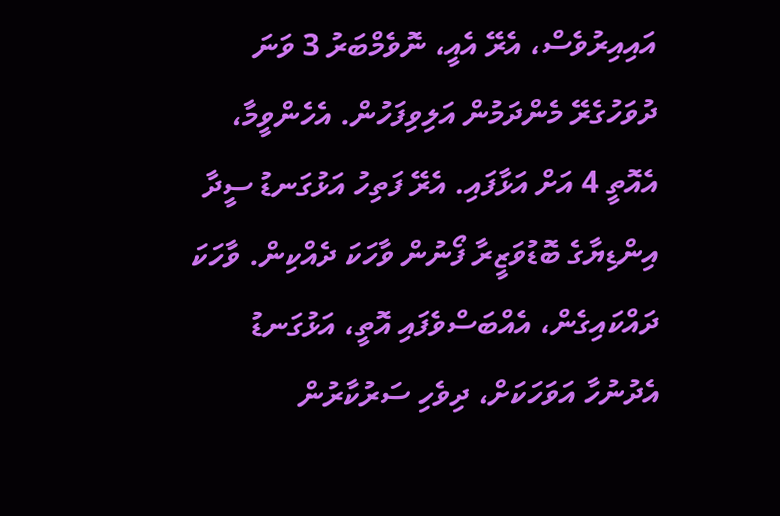އައިއިރުވެސް، އެރޭ އެއީ، ނޮވެމްބަރު 3 ވަނަ ދުވަހުގެރޭ މެންދަމުން އަލިވިފަހުން. އެހެންވީމާ، އެއޮތީ 4 އަށް އަޅާފައި. އެރޭ ފަތިހު އަޅުގަނޑު ސީދާ އިންޑިޔާގެ ބޮޑުވަޒީރާ ފޯނުން ވާހަކަ ދެއްކިން. ވާހަކަ ދައްކައިގެން، އެއްބަސްވެފައި އޮތީ، އަޅުގަނޑު އެދުނުހާ އަވަހަކަށް، ދިވެހި ސަރުކާރުން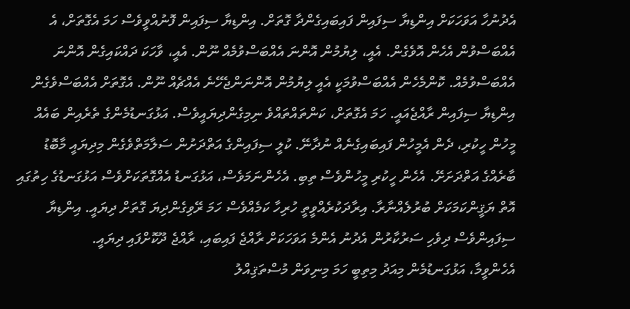އެދުނުހާ އަވަހަކަށް އިންޑިޔާ ސިފައިން ފައިބައިގެންދާ ގޮތަށް. އިންޑިޔާ ސިފައިން ފޮނުއްވީވެސް ހަމަ އެގޮތަށް، އެ އެއްބަސްވުން އެހެން އޮވެގެން. އެއީ، ލިޔުމުން އޮންނަ އެއްބަސްވުމެއް ނޫން. އެއީ، ވާހަކަ ދައްކައިގެން އޮންނަ އެއްބަސްވުމެއް. ކޮންމެހެން އެއްބަސްވުމަކީ އެއީ ލިޔުމުން އޮންނަންޖެހޭނެ އެއްޗެއް ނޫން. އެގޮތަށް އެއްބަސްވެގެން އިންޑިޔާ ސިފައިން ރާއްޖެއައީ. ހަމަ އެގޮތަށް، ކަންތައްތައްވެ ނިމިގެންދިޔައީވެސް. އަޅުގަނޑުމެންގެ ތެރެއިން ބައެއް މީހުން ހީކުރި، ދެން އެމީހުން ފައިބައިގެނެއް ނުދާނޭ. ކުލީ ސިފައިންގެ އަތްދަށުން ސަލާމަތްވެގެން މިދިޔައީ މާބޮޑު ބާރެއްގެ އަތްދަށަށޭ. އެހެން ހީކުރި މީހުންވެސް ތިބި. އެހެންނަމަވެސް، އަޅުގަނޑު އެއްގޮތަކަށްވެސް އަޅުގަނޑުގެ ހިތުގައި އޮތް ޔަޤީންކަމަކަށް ބުރުލެއްނާރާ. އިރާދަކުރެއްވީތީ ހުރިހާ ކަމެއްވެސް ހަމަ ރޭވިގެންދިޔަ ގޮތަށް ދިޔައީ. އިންޑިޔާ ސިފައިންވެސް ދިވެހި ސަރުކާރުން އެދުނު އެންމެ އަވަހަކަށް ރާއްޖެ ފައިބައި، ރާއްޖެ ދޫކޮށްފައި ދިޔައީ.
އެހެންވީމާ، އަޅުގަނޑުމެން މިއަދު މިތިބީ ހަމަ މިނިވަން މުސްތަޤިއްލު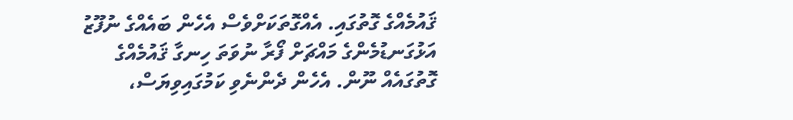ޤައުމެއްގެ ގޮތުގައި. އެއްގޮތަކަށްވެސް އެހެން ބައެއްގެ ނުފޫޒު އަޅުގަނޑުމެންގެ މައްޗަށް ފޯރާ ނުވަތަ ހިނގާ ޤައުމެއްގެ ގޮތުގައެއް ނޫން. އެހެން ދެންނެވި ކަމުގައިވިޔަސް،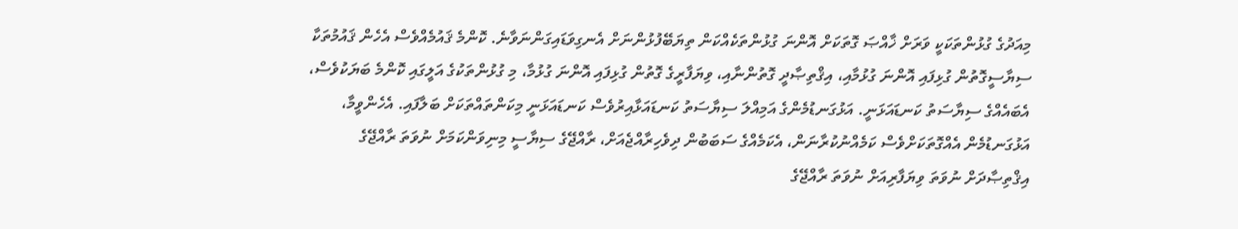މިއަދުގެ ގުޅުންތަކަކީ ވަރަށް ޚާއްޞަ ގޮތަކަށް އޮންނަ ގުޅުންތަކެއްކަން ތިޔަބޭފުޅުންނަށް އެނގިވަޑައިގަންނަވާނެ. ކޮންމެ ޤައުމެއްވެސް އެހެން ޤައުމުތަކާ ސިޔާސީގޮތުން ގުޅިފައި އޮންނަ ގުޅުމާއި، އިޤްތިޞާދީ ގޮތުންނާއި، ވިޔަފާރީގެ ގޮތުން ގުޅިފައި އޮންނަ ގުޅުމާ، މި ގުޅުންތަކުގެ އަލީގައި ކޮންމެ ބަޔަކުވެސް، އެބައެއްގެ ސިޔާސަތު ކަނޑައަޅަނީ. އަޅުގަނޑުމެންގެ އަމިއްލަ ސިޔާސަތު ކަނޑައަޅާއިރުވެސް ކަނޑައަޅަނީ މިކަންތައްތަކަށް ބަލާފައި. އެހެންވީމާ، އަޅުގަނޑުމެން އެއްގޮތަކަށްވެސް ކަމެއްނުކުރާނަން، އެކަމެއްގެ ސަބަބުން ދިވެހިރާއްޖެއަށް، ރާއްޖޭގެ ސިޔާސީ މިނިވަންކަމަށް ނުވަތަ ރާއްޖޭގެ އިޤްތިޞާދަށް ނުވަތަ ވިޔަފާރިއަށް ނުވަތަ ރާއްޖޭގެ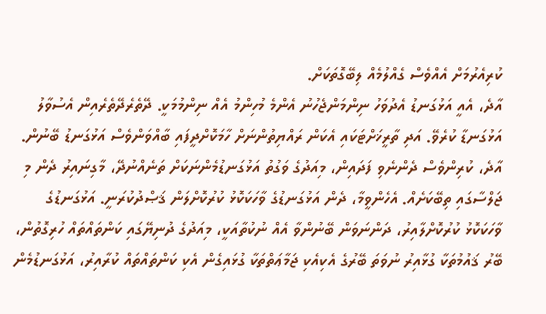ކުރިއެރުމަށް އެއްވެސް ގެއްލުމެއް ލިބޭގޮތަކަށް.
އާދެ، އެއީ އަޅުގަނޑު އެދުވަހު ނިންމަންޖެހުނު އެންމެ މުހިންމު އެއް ނިންމުމަކީ. ދޭތެރެދޭތެރެއިން އެސުވާލު އަޅުގަނޑާ ކުރެވޭ. އަދި ތާރީޚަށްޓަކައި އެކަން ރައްޔިތުންނަށް ހާމަކޮށްދީފައި ބާއްވަންވެސް އަޅުގަނޑު ބޭނުން.
އާދެ، ކުރިންވެސް ދެންނެވި ފަދައިން، މިއަދުގެ ވަގުތު އަޅުގަނޑުމެންނަކަށް ތަނެއްނުދޭ، މާގިނައިރު ދެން މި ޖަލްސާގައި ތިބޭކަށެއް. އެހެންވީމާ، ދެން އަޅުގަނޑުގެ ވާހަކަކޮޅު ކުރުކޮށްލަން ޤަޞްދުކުރަނީ. އަޅުގަނޑުގެ ވާހަކަކޮޅު ކުރުކޮށްލާއިރު، ދަންނަވަން ބޭނުންވާ އެއް ނުކުތާއަކީ، މިއަދުގެ ދުނިޔޭގައި ކަންތައްތައް ހުރިގޮތުން، ބޭރު ޤައުމުތަކާ ގުޅާއިރު ނުވަތަ ބޭރުގެ އެކިއެކި ޖަމާޢަތްތަކާ ގުޅައިގެން އެކި ކަންތައްތައް ކުރާއިރު، އަޅުގަނޑުމެން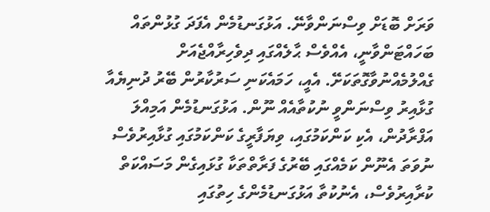ވަރަށް ބޮޑަށް ވިސްނަންވާނޭ. އަޅުގަނޑުމެން އެފަދަ ގުޅުންތައް ބަހައްޓަންވާނީ، އެއްވެސް ޙާލެއްގައި ދިވެހިރާއްޖެއަށް ގެއްލުމެއްނުވާގޮތަކަށޭ. އެއީ، ހަމައެކަނި ސަރުކާރުން ބޭރު ދުނިޔެއާ ގުޅާއިރު ވިސްނަންވީ ނުކުތާއެއް ނޫން. އަޅުގަނޑުމެން އަމިއްލަ އަފްރާދުން، އެކި ކަންކަމުގައި، ވިޔަފާރީގެ ކަންކަމުގައި ގުޅާއިރުވެސް ނުވަތަ އެނޫން ކަމެއްގައި ބޭރުގެ ފަރާތްތަކާ ގުޅައިގެން މަސައްކަތް ކުރާއިރުވެސް، އެނުކުތާ އަޅުގަނޑުމެންގެ ހިތުގައި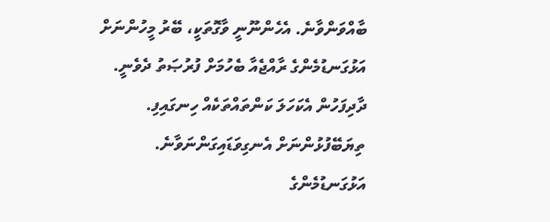ބާއްވަންވާނެ. އެހެންނޫނީ ވާގޮތަކީ، ބޭރު މީހުންނަށް އަޅުގަނޑުމެންގެ ރާއްޖެއާ ބެހުމަށް ފުރުޞަތު ދެވެނީ. ދާދިފަހުން އެކަހަލަ ކަންތައްތަކެއް ހިނގައިފި.
ތިޔަބޭފުޅުންނަށް އެނގިވަޑައިގަންނަވާނެ. އަޅުގަނޑުމެންގެ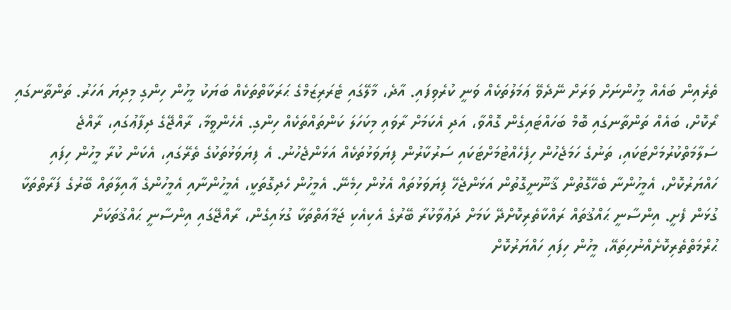ތެރެއިން ބައެއް މީހުންނަށް ވަރަށް ނޭދެވޭ ޢަމަލުތަކެއް ވަނީ ކުރެވިފައި. އާދެ، މާލޭގައި ޓެރަރިޒަމްގެ ޙަރަކާތްތަކެއް ބަޔަކު މީހުން ހިންގި މިދިޔަ އަހަރު. ތަންތާނގައި ރޯކޮށް، ބައެއް ތަންތާނގައި ބޮމް ބަހައްޓައިގެން ގޮއްވާ، އަދި އެކަމަށް ރާވައި މިކަހަލަ ކަންތައްތަކެއް ހިންގި. އެހެންވީމާ، ރާއްޖޭގެ ދިފާޢުގައި، ރާއްޖެ ސަލާމަތްކުރުމަށްޓަކައި، ތަނުގެ ހަމަޖެހުން ހިފެހެއްޓުމަށްޓަކައި ސަރުކާރުން ފިޔަވަޅުތަކެއް އަޅަންޖެހުނު. އެ ފިޔަވަޅުތަކުގެ ތެރޭގައި، އެކަން ކުރާ މީހުން ހިފައި ހައްޔަރުކޮށް، އެމީހުންނާ ބެހޭގޮތުން ޤާނޫނީގޮތުން އަޅަންޖެހޭ ފިޔަވަޅުތައް އެޅުން ހިމެނޭ. އެމީހުން ހެދިގޮތަކީ، އެމީހުންނާއި އެމީހުންގެ ޢާއިލާތައް ބޭރުގެ ފަރާތްތަކާ ގުޅަން ފެށީ. އިންސާނީ ޙައްޤުތައް ރައްކާތެރިކޮށްދޭ ކަމަށް ދަޢުވާކުރާ ބޭރުގެ އެކިއެކި ޖަމާޢަތްތަކާ ގުޅައިގެން، ރާއްޖޭގައި އިންސާނީ ޙައްޤުތަކަށް ޙުރްމަތްތެރިކޮށެއްނުހިތައޭ، މީހުން ހިފައި ހައްޔަރުކޮށް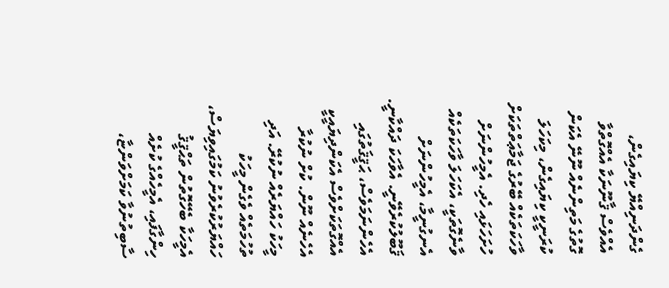ގެންދަނިއްޔޭ ކިޔައިގެން، އެއްވެސް ޤާނޫނަކާ އެއްގޮތްވާ ގޮތުގެ މަތިންނެއް ނޫނޭ އެކަން ކުރަނީކީ ކިޔައިގެން، މިކަހަލަ ވާހަކަތަކެއް ބޭރުގެ ޖަމާޢަތްތަކަށް ހުށަހަޅައި ހެދި. އެމީހުންނަށް ވާނެގޮތަކީ، އެކަހަލަ ވާހަކަތަކެއް އެނގުނީމާ، އެމީހުންނަށް ޤަބޫލުކުރެވޭނީ. އެވާހަކަ ދައްކާނީ. އެހެންނަމަވެސް، ޙަޤީޤަތުގައި އެއްގޮތަކަށްވެސް އެކަންދިޔައީކީ އެހެނެއް ނޫން. ކުށް ނުކުރާ މީހަކު ހައްޔަރެއް ނުކުރޭ. އަދި ތުހުމަތެއް ވެގެން މީހަކު ހައްޔަރުކުރެވުނު ކަމުގައިވިޔަސް، އެމީހަކާ ބެހޭގޮތުން ތަޙްޤީޤު ހިންގާފައި، އެމީހެއްގެ ކުށެއް ސާބިތުނުވާ ކަމަށްވަންޏާ،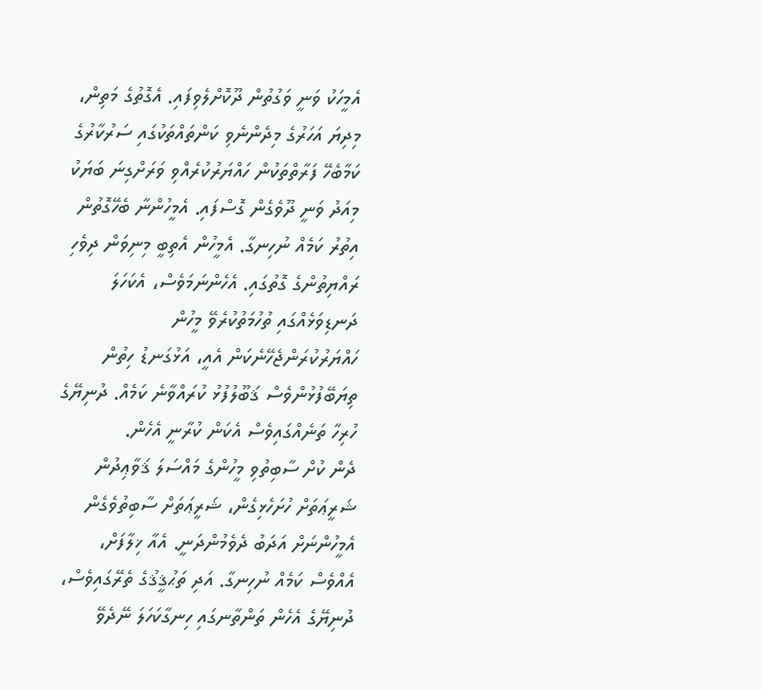އެމީހަކު ވަނީ ވަގުތުން ދޫކޮށްލެވިފައި. އެގޮތުގެ މަތިން، މިދިޔަ އަހަރުގެ މިދެންނެވި ކަންތައްތަކުގައި ސަރުކާރުގެ ކަމާބެހޭ ފަރާތްތަކުން ހައްޔަރުކުރެއްވި ވަރަށްގިނަ ބަޔަކު މިއަދު ވަނީ ދޫވެގެން ގޮސްފައި. އެމީހުންނާ ބެހޭގޮތުން އިތުރު ކަމެއް ނުހިނގާ. އެމީހުން އެތިބީ މިނިވަން ދިވެހި ރައްޔިތުންގެ ގޮތުގައި. އެހެންނަމަވެސް، އެކަހަލަ ދަނޑިވަޅެއްގައި ތުހުމަތުކުރެވޭ މީހުން ހައްޔަރުކުރަންޖެހޭނެކަން އެއީ، އަޅުގަނޑު ހިތުން ތިޔަބޭފުޅުންވެސް ޤަބޫލުފުޅު ކުރައްވާނެ ކަމެއް. ދުނިޔޭގެ ހުރިހާ ތަނެއްގައިވެސް އެކަން ކުރާނީ އެހެން.
ދެން ކުށް ސާބިތުވި މީހުންގެ މައްސަލަ ޤަވާޢިދުން ޝަރީޢަތަށް ހުށަހެޅިގެން، ޝަރީޢަތަށް ސާބިތުވެގެން އެމީހުންނަށް އަދަބު ދެވެމުންދަނީ. އެއާ ޚިލާފަށް، އެއްވެސް ކަމެއް ނުހިނގާ. އަދި ތަޙުޤީޤުގެ ތެރޭގައިވެސް، ދުނިޔޭގެ އެހެން ތަންތާނގައި ހިނގާކަހަލަ ނޭދެވޭ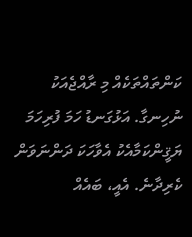ކަންތައްތަކެއް މި ރާއްޖެއަކު ނުހިނގާ. އަޅުގަނޑު ހަމަ ފުރިހަމަ ޔަޤީންކަމާއެކު އެވާހަކަ ދަންނަވަން ކެރިދާނެ. އެއީ، ބައެއް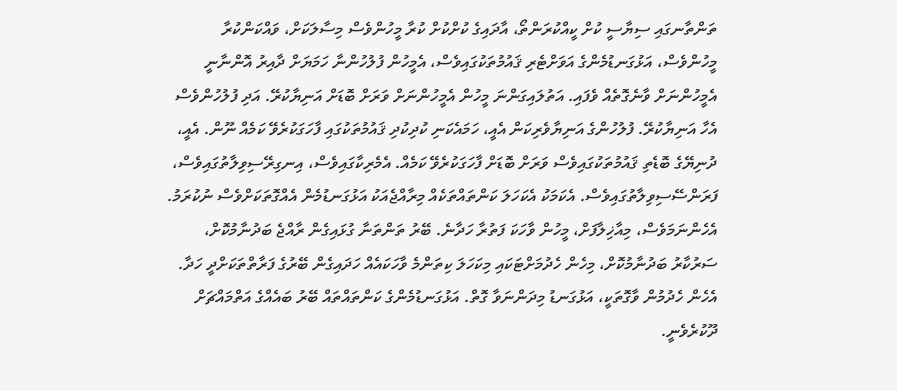ތަންތާނގައި ސިޔާސީ ކުށް ކީއްކުރަންތޯ، އާދައިގެ ކުށްކުށް ކުރާ މީހުންވެސް މިސާލަކަށް، ވައްކަންކުރާ މީހުންވެސް، އަޅުގަނޑުމެންގެ އަވަށްޓެރި ޤައުމުތަކުގައިވެސް، އެމީހުން ފުލުހުންނާ ހަމަޔަށް ދާއިރު އޮންނާނީ އެމީހުންނަށް ވާނެގޮތެއް ވެފައި. އަތުލައިގަންނަ މީހުން އެމީހުންނަށް ވަރަށް ބޮޑަށް އަނިޔާކުރޭ. އަދި ފުލުހުންވެސް އެހާ އަނިޔާކުރޭ. ފުލުހުންގެ އަނިޔާވެރިކަން އެއީ، ހަމައެކަނި ކުދިކުދި ޤައުމުތަކުގައި ފާހަގަކުރެވޭ ކަމެއް ނޫން. އެއީ، ދުނިޔޭގެ ބޮޑެތި ޤައުމުތަކުގައިވެސް ވަރަށް ބޮޑަށް ފާހަގަކުރެވޭ ކަމެއް. އެމެރިކާގައިވެސް، އިނގިރޭސިވިލާތުގައިވެސް، ފަރަންސޭސިވިލާތުގައިވެސް. އެކަމަކު އެކަހަލަ ކަންތައްތަކެއް މިރާއްޖެއަކު އަޅުގަނޑުމެން އެއްގޮތަކަށްވެސް ނުކުރަމު. އެހެންނަމަވެސް، މިއާޚިލާފަށް، މީހުން ވާހަކަ ފަތުރާ ހަދާނެ. ބޭރު ތަންތަނާ ގުޅައިގެން ރާއްޖެ ބަދުނާމުކޮށް، ސަރުކާރު ބަދުނާމުކޮށް، މިހެން ހެދުމަށްޓަކައި މިކަހަލަ ކިތަންމެ ވާހަކައެއް ހަދައިގެން ބޭރުގެ ފަރާތްތަކަށްދީ ހަދާ. އެހެން ހެދުމުން ވާގޮތަކީ، އަޅުގަނޑު މިދަންނަވާ ގޮތް. އަޅުގަނޑުމެންގެ ކަންތައްތައް ބޭރު ބައެއްގެ އަތްމައްޗަށް ދޫކުރެވެނީ.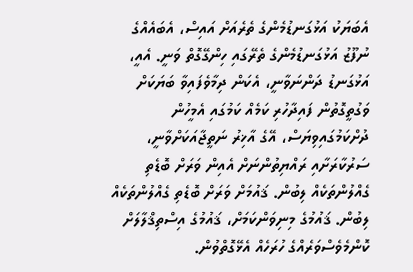އެބަޔަކު އަޅުގަނޑުމެންގެ ތެރެއަށް އައިސް، އެބައެއްގެ ނުފޫޒު އަޅުގަނޑުމެންގެ ތެރޭގައި ހިންގޭގޮތް ވަނީ. އެއީ، އަޅުގަނޑު ދަންނަވާނީ، އެކަން ދިމާވެފައިވާ ބަޔަކަށް ވަގުތީގޮތުން ފައިދާހުރި ކަމެއް ކަމުގައި އެމީހުން ދުށްކަމުގައިވިޔަސް، އޭގެ އާޚިރު ނަތީޖާއަކަށްވާނީ، ސަރުކާރަށާއި ރައްޔިތުންނަށް އެއިން ވަރަށް ބޮޑެތި ގެއްލުންތަކެއް ލިބުން. ޤައުމަށް ވަރަށް ބޮޑެތި ގެއްލުންތަކެއް ލިބުން. ޤައުމުގެ މިނިވަންކަމަށް، ޤައުމުގެ އިސްތިޤްލާލަށް ކޮންމެވެސްވަރެއްގެ ހުރަހެއް އެޅޭގޮތްވުން.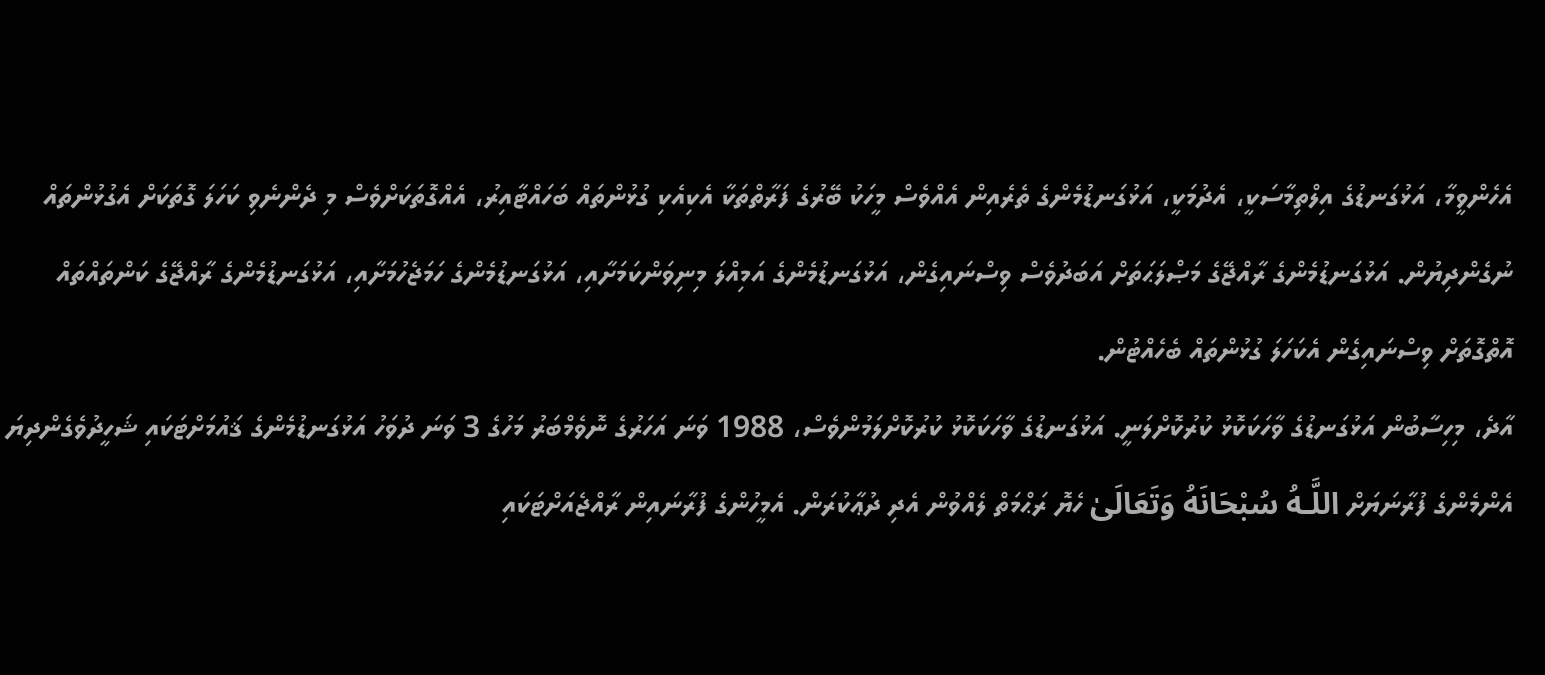އެހެންވީމާ، އަޅުގަނޑުގެ އިލްތިމާސަކީ، އެދުމަކީ، އަޅުގަނޑުމެންގެ ތެރެއިން އެއްވެސް މީހަކު ބޭރުގެ ފަރާތްތަކާ އެކިއެކި ގުޅުންތައް ބަހައްޓާއިރު، އެއްގޮތަކަށްވެސް މި ދެންނެވި ކަހަލަ ގޮތަކަށް އެގުޅުންތައް ނުގެންދިޔުން. އަޅުގަނޑުމެންގެ ރާއްޖޭގެ މަޞްލަޙަތަށް އަބަދުވެސް ވިސްނައިގެން، އަޅުގަނޑުމެންގެ އަމިއްލަ މިނިވަންކަމަށާއި، އަޅުގަނޑުމެންގެ ހަމަޖެހުމަށާއި، އަޅުގަނޑުމެންގެ ރާއްޖޭގެ ކަންތައްތައް އޮތްގޮތަށް ވިސްނައިގެން އެކަހަލަ ގުޅުންތައް ބެހެއްޓުން.
އާދެ، މިހިސާބުން އަޅުގަނޑުގެ ވާހަކަކޮޅު ކުރުކޮށްލަނީ. އަޅުގަނޑުގެ ވާހަކަކޮޅު ކުރުކޮށްލަމުންވެސް، 1988 ވަނަ އަހަރުގެ ނޮވެމްބަރު މަހުގެ 3 ވަނަ ދުވަހު އަޅުގަނޑުމެންގެ ޤައުމަށްޓަކައި ޝަހީދުވެގެންދިޔަ އެންމެންގެ ފުރާނަޔަށް اللَّـهُ سُبْحَانَهُ وَتَعَالَىٰ ހެޔޮ ރަޙްމަތް ލެއްވުން އެދި ދުޢާކުރަން. އެމީހުންގެ ފުރާނައިން ރާއްޖެއަށްޓަކައި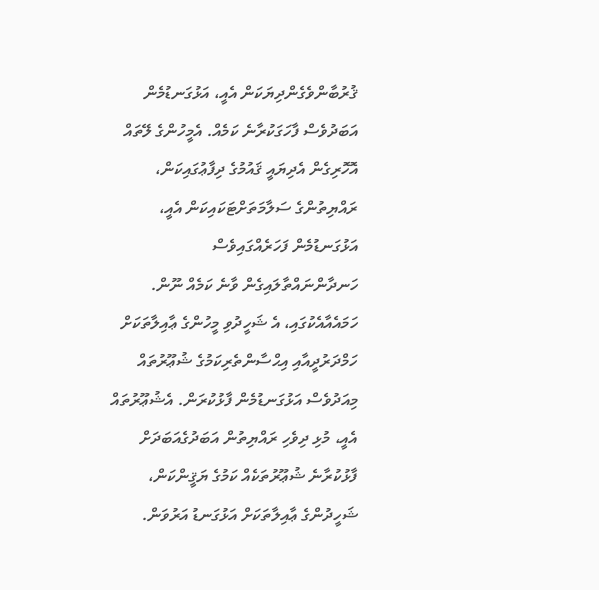ޤުރުބާންވެގެންދިޔަކަން އެއީ، އަޅުގަނޑުމެން އަބަދުވެސް ފާހަގަކުރާނެ ކަމެއް. އެމީހުންގެ ލޭތައް އޮހޮރިގެން އެދިޔައީ ޤައުމުގެ ދިފާޢުގައިކަން، ރައްޔިތުންގެ ސަލާމަތަށްޓަކައިކަން އެއީ، އަޅުގަނޑުމެން ފަހަރެއްގައިވެސް ހަނދާންނައްތާލައިގެން ވާނެ ކަމެއް ނޫން. ހަމައެއާއެކުގައި، އެ ޝަހީދުވި މީހުންގެ ޢާއިލާތަކަށް ހަމްދަރުދީއާއި އިޙްސާންތެރިކަމުގެ ޝުޢޫރުތައް މިއަދުވެސް އަޅުގަނޑުމެން ފާޅުކުރަން. އެޝުޢޫރުތައް އެއީ، މުޅި ދިވެހި ރައްޔިތުން އަބަދުގެއަބަދަށް ފާޅުކުރާނެ ޝުޢޫރުތަކެއް ކަމުގެ ޔަޤީންކަން، ޝަހީދުންގެ ޢާއިލާތަކަށް އަޅުގަނޑު އަރުވަން.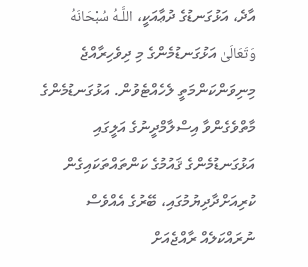އާދެ، އަޅުގަނޑުގެ ދުޢާއަކީ، اللَّـهُ سُبْحَانَهُ وَتَعَالَىٰ އަޅުގަނޑުމެންގެ މި ދިވެހިރާއްޖެ މިނިވަންކަންމަތީ ލެހެއްޓެވުން. އަޅުގަނޑުމެންގެ މާތްވެގެންވާ އިސްލާމްދީނުގެ އަލީގައި އަޅުގަނޑުމެންގެ ޤައުމުގެ ކަންތައްތަކައިގެން ކުރިއަށްދާދިޔުމުގައި، ބޭރުގެ އެއްވެސް ނުރައްކަލެއް ރާއްޖެއަށް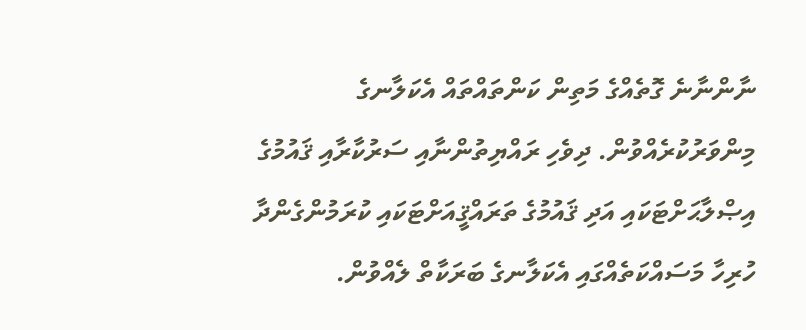ނާންނާނެ ގޮތެއްގެ މަތިން ކަންތައްތައް އެކަލާނގެ މިންވަރުކުރެއްވުން. ދިވެހި ރައްޔިތުންނާއި ސަރުކާރާއި ޤައުމުގެ އިޞްލާޙަށްޓަކައި އަދި ޤައުމުގެ ތަރައްޤީއަށްޓަކައި ކުރަމުންގެންދާ ހުރިހާ މަސައްކަތެއްގައި އެކަލާނގެ ބަރަކާތް ލެއްވުން.